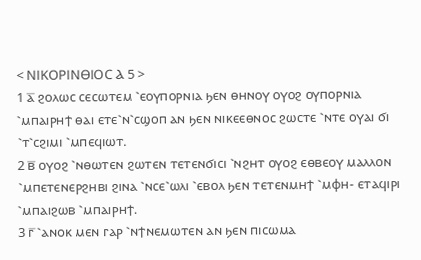< ⲚⲒⲔⲞⲢⲒⲚⲐⲒⲞⲤ Ⲁ 5 >
1 ⲁ̅ ϩⲟⲗⲱⲥ ⲥⲉⲥⲱⲧⲉⲙ ⳿ⲉⲟⲩⲡⲟⲣⲛⲓⲁ ϧⲉⲛ ⲑⲏⲛⲟⲩ ⲟⲩⲟϩ ⲟⲩⲡⲟⲣⲛⲓⲁ ⳿ⲙⲡⲁⲓⲣⲏϯ ⲑⲁⲓ ⲉⲧⲉ⳿ⲛ⳿ⲥϣⲟⲡ ⲁⲛ ϧⲉⲛ ⲛⲓⲕⲉⲉⲑⲛⲟⲥ ϩⲱⲥⲧⲉ ⳿ⲛⲧⲉ ⲟⲩⲁⲓ ϭⲓ ⳿ⲧ⳿ⲥϩⲓⲙⲓ ⳿ⲙⲡⲉϥⲓⲱⲧ.
2 ⲃ̅ ⲟⲩⲟϩ ⳿ⲛⲑⲱⲧⲉⲛ ϩⲱⲧⲉⲛ ⲧⲉⲧⲉⲛϭⲓⲥⲓ ⳿ⲛϩⲏⲧ ⲟⲩⲟϩ ⲉⲑⲃⲉⲟⲩ ⲙⲁⲗⲗⲟⲛ ⳿ⲙⲡⲉⲧⲉⲛⲉⲣϩⲏⲃⲓ ϩⲓⲛⲁ ⳿ⲛⲥⲉ⳿ⲱⲗⲓ ⳿ⲉⲃⲟⲗ ϧⲉⲛ ⲧⲉⲧⲉⲛⲙⲏϯ ⳿ⲙⲫⲏ- ⲉⲧⲁϥⲓⲣⲓ ⳿ⲙⲡⲁⲓϩⲱⲃ ⳿ⲙⲡⲁⲓⲣⲏϯ.
3 ⲅ̅ ⳿ⲁⲛⲟⲕ ⲙⲉⲛ ⲅⲁⲣ ⳿ⲛϯⲛⲉⲙⲱⲧⲉⲛ ⲁⲛ ϧⲉⲛ ⲡⲓⲥⲱⲙⲁ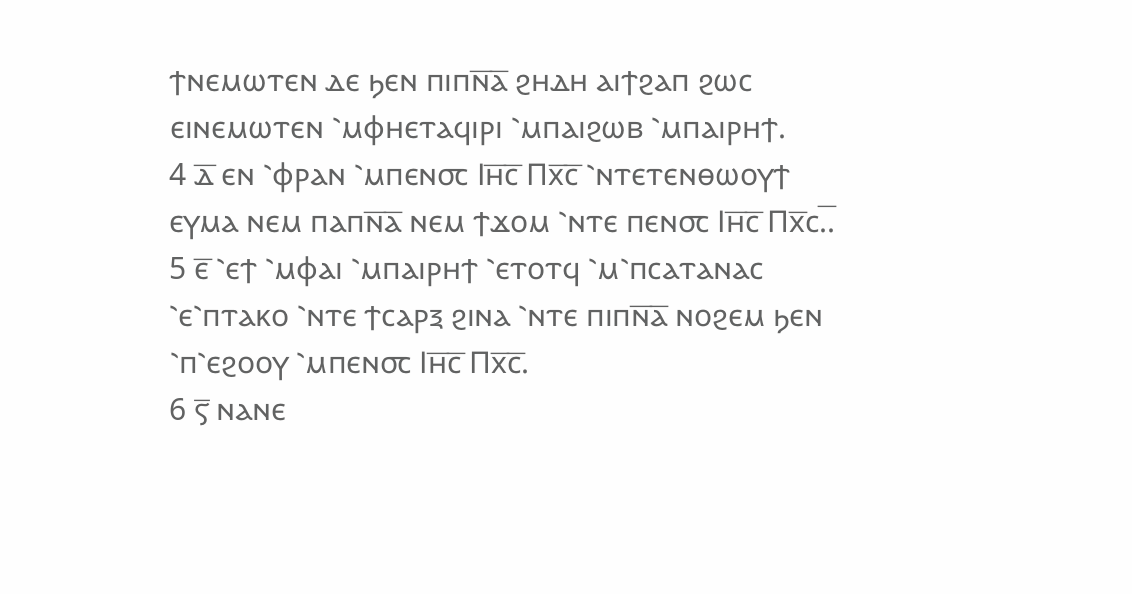ϯⲛⲉⲙⲱⲧⲉⲛ ⲇⲉ ϧⲉⲛ ⲡⲓⲡⲛ̅ⲁ̅ ϩⲏⲇⲏ ⲁⲓϯϩⲁⲡ ϩⲱⲥ ⲉⲓⲛⲉⲙⲱⲧⲉⲛ ⳿ⲙⲫⲏⲉⲧⲁϥⲓⲣⲓ ⳿ⲙⲡⲁⲓϩⲱⲃ ⳿ⲙⲡⲁⲓⲣⲏϯ.
4 ⲇ̅ ⲉⲛ ⳿ⲫⲣⲁⲛ ⳿ⲙⲡⲉⲛ⳪ Ⲓⲏ̅ⲥ̅ Ⲡⲭ̅ⲥ̅ ⳿ⲛⲧⲉⲧⲉⲛⲑⲱⲟⲩϯ ⲉⲩⲙⲁ ⲛⲉⲙ ⲡⲁⲡⲛ̅ⲁ̅ ⲛⲉⲙ ϯϫⲟⲙ ⳿ⲛⲧⲉ ⲡⲉⲛ⳪ Ⲓⲏ̅ⲥ̅ Ⲡⲭ̅ⲥ.̅.
5 ⲉ̅ ⳿ⲉϯ ⳿ⲙⲫⲁⲓ ⳿ⲙⲡⲁⲓⲣⲏϯ ⳿ⲉⲧⲟⲧϥ ⳿ⲙ⳿ⲡⲥⲁⲧⲁⲛⲁⲥ ⳿ⲉ⳿ⲡⲧⲁⲕⲟ ⳿ⲛⲧⲉ ϯⲥⲁⲣⲝ ϩⲓⲛⲁ ⳿ⲛⲧⲉ ⲡⲓⲡⲛ̅ⲁ̅ ⲛⲟϩⲉⲙ ϧⲉⲛ ⳿ⲡ⳿ⲉϩⲟⲟⲩ ⳿ⲙⲡⲉⲛ⳪ Ⲓⲏ̅ⲥ̅ Ⲡⲭ̅ⲥ̅.
6 ⲋ̅ ⲛⲁⲛⲉ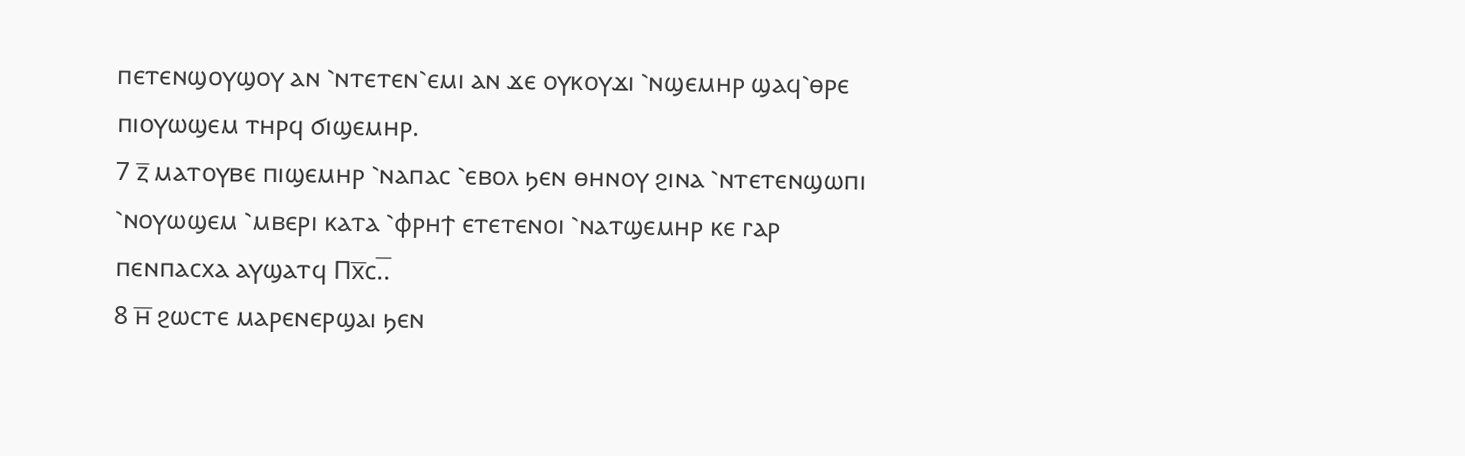ⲡⲉⲧⲉⲛϣⲟⲩϣⲟⲩ ⲁⲛ ⳿ⲛⲧⲉⲧⲉⲛ⳿ⲉⲙⲓ ⲁⲛ ϫⲉ ⲟⲩⲕⲟⲩϫⲓ ⳿ⲛϣⲉⲙⲏⲣ ϣⲁϥ⳿ⲑⲣⲉ ⲡⲓⲟⲩⲱϣⲉⲙ ⲧⲏⲣϥ ϭⲓϣⲉⲙⲏⲣ.
7 ⲍ̅ ⲙⲁⲧⲟⲩⲃⲉ ⲡⲓϣⲉⲙⲏⲣ ⳿ⲛⲁⲡⲁⲥ ⳿ⲉⲃⲟⲗ ϧⲉⲛ ⲑⲏⲛⲟⲩ ϩⲓⲛⲁ ⳿ⲛⲧⲉⲧⲉⲛϣⲱⲡⲓ ⳿ⲛⲟⲩⲱϣⲉⲙ ⳿ⲙⲃⲉⲣⲓ ⲕⲁⲧⲁ ⳿ⲫⲣⲏϯ ⲉⲧⲉⲧⲉⲛⲟⲓ ⳿ⲛⲁⲧϣⲉⲙⲏⲣ ⲕⲉ ⲅⲁⲣ ⲡⲉⲛⲡⲁⲥⲭⲁ ⲁⲩϣⲁⲧϥ Ⲡⲭ̅ⲥ.̅.
8 ⲏ̅ ϩⲱⲥⲧⲉ ⲙⲁⲣⲉⲛⲉⲣϣⲁⲓ ϧⲉⲛ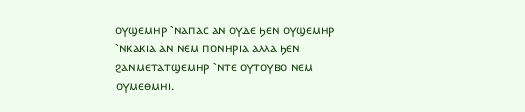ⲟⲩϣⲉⲙⲏⲣ ⳿ⲛⲁⲡⲁⲥ ⲁⲛ ⲟⲩⲇⲉ ϧⲉⲛ ⲟⲩϣⲉⲙⲏⲣ ⳿ⲛⲕⲁⲕⲓⲁ ⲁⲛ ⲛⲉⲙ ⲡⲟⲛⲏⲣⲓⲁ ⲁⲗⲗⲁ ϧⲉⲛ ϩⲁⲛⲙⲉⲧⲁⲧϣⲉⲙⲏⲣ ⳿ⲛⲧⲉ ⲟⲩⲧⲟⲩⲃⲟ ⲛⲉⲙ ⲟⲩⲙⲉⲑⲙⲏⲓ.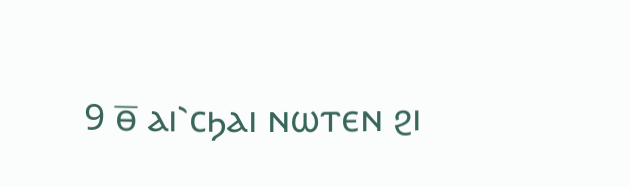9 ⲑ̅ ⲁⲓ⳿ⲥϧⲁⲓ ⲛⲱⲧⲉⲛ ϩⲓ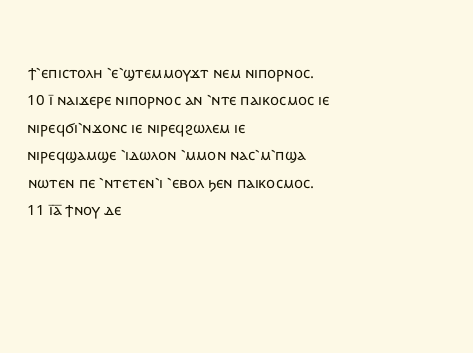ϯ⳿ⲉⲡⲓⲥⲧⲟⲗⲏ ⳿ⲉ⳿ϣⲧⲉⲙⲙⲟⲩϫⲧ ⲛⲉⲙ ⲛⲓⲡⲟⲣⲛⲟⲥ.
10 ⲓ̅ ⲛⲁⲓϫⲉⲣⲉ ⲛⲓⲡⲟⲣⲛⲟⲥ ⲁⲛ ⳿ⲛⲧⲉ ⲡⲁⲓⲕⲟⲥⲙⲟⲥ ⲓⲉ ⲛⲓⲣⲉϥϭⲓ⳿ⲛϫⲟⲛⲥ ⲓⲉ ⲛⲓⲣⲉϥϩⲱⲗⲉⲙ ⲓⲉ ⲛⲓⲣⲉϥϣⲁⲙϣⲉ ⳿ⲓⲇⲱⲗⲟⲛ ⳿ⲙⲙⲟⲛ ⲛⲁⲥ⳿ⲙ⳿ⲡϣⲁ ⲛⲱⲧⲉⲛ ⲡⲉ ⳿ⲛⲧⲉⲧⲉⲛ⳿ⲓ ⳿ⲉⲃⲟⲗ ϧⲉⲛ ⲡⲁⲓⲕⲟⲥⲙⲟⲥ.
11 ⲓ̅ⲁ̅ ϯⲛⲟⲩ ⲇⲉ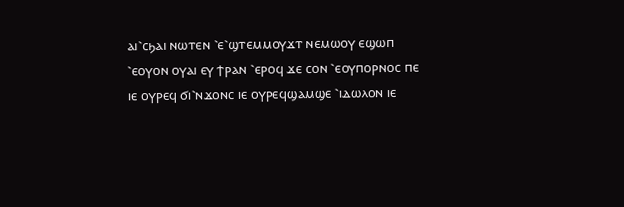ⲁⲓ⳿ⲥϧⲁⲓ ⲛⲱⲧⲉⲛ ⳿ⲉ⳿ϣⲧⲉⲙⲙⲟⲩϫⲧ ⲛⲉⲙⲱⲟⲩ ⲉϣⲱⲡ ⳿ⲉⲟⲩⲟⲛ ⲟⲩⲁⲓ ⲉⲩ ϯⲣⲁⲛ ⳿ⲉⲣⲟϥ ϫⲉ ⲥⲟⲛ ⳿ⲉⲟⲩⲡⲟⲣⲛⲟⲥ ⲡⲉ ⲓⲉ ⲟⲩⲣⲉϥ ϭⲓ⳿ⲛϫⲟⲛⲥ ⲓⲉ ⲟⲩⲣⲉϥϣⲁⲙϣⲉ ⳿ⲓⲇⲱⲗⲟⲛ ⲓⲉ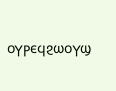ⲟⲩⲣⲉϥϩⲱⲟⲩϣ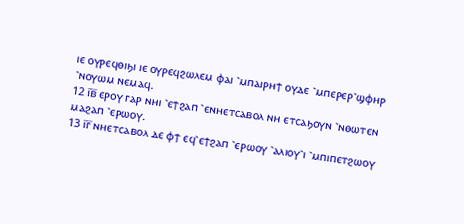ⲓⲉ ⲟⲩⲣⲉϥⲑⲓϧⲓ ⲓⲉ ⲟⲩⲣⲉϥϩⲱⲗⲉⲙ ⲫⲁⲓ ⳿ⲙⲡⲁⲓⲣⲏϯ ⲟⲩⲇⲉ ⳿ⲙⲡⲉⲣⲉⲣ⳿ϣⲫⲏⲣ ⳿ⲛⲟⲩⲱⲙ ⲛⲉⲙⲁϥ.
12 ⲓ̅ⲃ̅ ⲉⲣⲟⲩ ⲅⲁⲣ ⲛⲏⲓ ⳿ⲉϯϩⲁⲡ ⳿ⲉⲛⲏⲉⲧⲥⲁⲃⲟⲗ ⲛⲏ ⲉⲧⲥⲁϧⲟⲩⲛ ⳿ⲛⲑⲱⲧⲉⲛ ⲙⲁϩⲁⲡ ⳿ⲉⲣⲱⲟⲩ.
13 ⲓ̅ⲅ̅ ⲛⲏⲉⲧⲥⲁⲃⲟⲗ ⲇⲉ ⲫϯ ⲉϥ⳿ⲉϯϩⲁⲡ ⳿ⲉⲣⲱⲟⲩ ⳿ⲁⲗⲓⲟⲩ⳿ⲓ ⳿ⲙⲡⲓⲡⲉⲧϩⲱⲟⲩ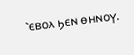⳿ⲉⲃⲟⲗ ϧⲉⲛ ⲑⲏⲛⲟⲩ.